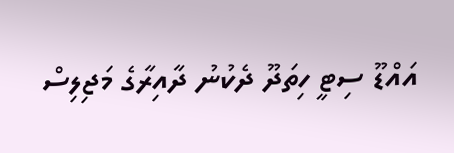އައްޑޫ ސިޓީ ހިތަދޫ ދެކުނު ދާއިރާގެ މަޖިލިސް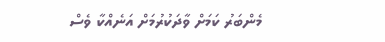މެންބަރު ކަމަށް ވާދަކުރުމަށް އަނެއްކާ ވެސް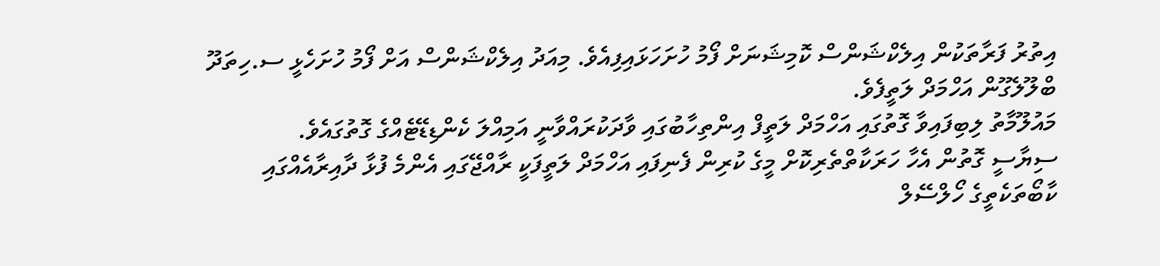އިތުރު ފަރާތަކުން އިލެކްޝަންސް ކޮމިޝަނަށް ފޯމު ހުށަހަޅައިފިއެވެ. މިއަދު އިލެކްޝަންސް އަށް ފޯމު ހުށަހެޅީ ސ.ހިތަދޫ ބްލޫލެގޫން އަހްމަދް ލަތީފެވެ.
މައުލޫމާތު ލިބިފައިވާ ގޮތުގައި އަހްމަދް ލަތީފް އިންތިހާބުގައި ވާދަކުރައްވާނީ އަމިއްލަ ކެންޑިޑޭޓެއްގެ ގޮތުގައެވެ.
ސިޔާސީ ގޮތުން އެހާ ހަރަކާތްތެރިކޮށް މީގެ ކުރިން ފެނިފައި އަހްމަދް ލަތީފަކީ ރާއްޖޭގައި އެންމެ ފުޅާ ދާއިރާއެއްގައި ކާބޯތަކެތީގެ ހޯލްސޭލް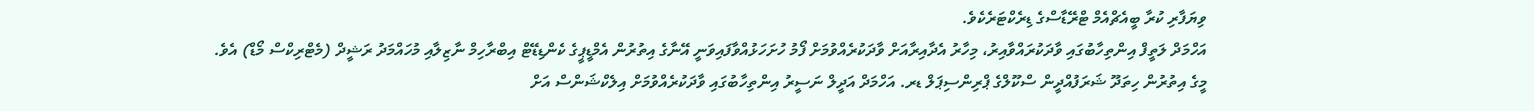ވިޔަފާރި ކުރާ ބީއެޗްއެމް ޓްރޭޑާސްގެ ޑިރެކްޓަރެކެވެ.
އަހްމަދް ލަތީފް އިންތިހާބުގައި ވާދަކުރައްވާއިރު، މިހާރު އެދާއިރާއަށް ވާދަކުރެއްވުމަށް ފޯމު ހުށަހަޅުއްވާފައިވަނީ އޭނާގެ އިތުރުން އެމްޑީޕީގެ ކެންޑިޑޭޓް އިބްރާހިމް ނާޒިލާއި މުހައްމަދު ރަޝީދް (މެޓްރިކްސް މޯޑް) އެވެ.
މީގެ އިތުރުން ހިތަދޫ ޝަރަފުއްދީން ސްކޫލްގެ ޕްރިންސިޕަލް ޑރ. އަހްމަދް އަދީލް ނަސީރު އިންތިހާބުގައި ވާދަކުރެއްވުމަށް އިލެކްޝަންސް އަށް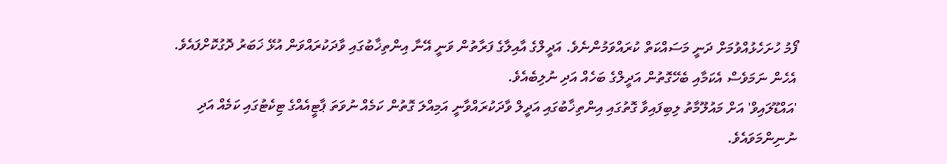ފޯމު ހުށަހެޅުއްވުމަށް ދަނީ މަސައްކަތް ކުރައްވަމުންނެވެ. އަދީލްގެ އާއިލާގެ ފަރާތުން ވަނީ އޭނާ އިންތިޚާބުގައި ވާދަކުރައްވަން އުޅޭ ޚަބަރު ދޮގުކޮށްފައެވެ. އެހެން ނަމަވެސް އެކަމާއި ބެހޭގޮތުން އަދީލްގެ ބަހެއް އަދި ނުލިބެއެވެ.
'އައްޑޫލައިވް' އަށް މައުލޫމާތު ލިބިފައިވާ ގޮތުގައި އިންތިޚާބުގައި އަދީލް ވާދަކުރައްވާނީ އަމިއްލަ ގޮތުން ކަމެއް ނުވަތަ ޕާޓީއެއްގެ ޓިކެޓުގައި ކަމެއް އަދި ނުނިންމަވައެވެ.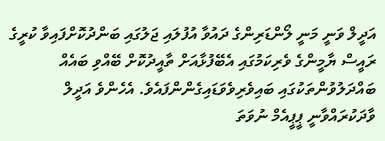އަދީލް ވަނީ މަނީ ލޯންޑަރިންގެ ދައުވާ އުފުލައި ޖަލުގައި ބަންދުކޮށްފައިވާ ކުރީގެ ރައީސް ޔާމީންގެ ވެރިކަމުގައި އެބޭފުޅާއަށް ތާއީދުކޮށް ބޭއްވި ބައެއް ބައްދަލުވުންތަކުގައި ބައިވެރިވެވަޑައިގެންންފައެވެ. އެހެންވެ އަދީލް ވާދަކުރައްވާނީ ޕީޕީއެމް ނުވަތަ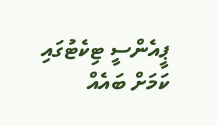ޕީއެންސީ ޓިކެޓުގައި ކަމަށް ބައެއް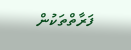ފަރާތްތަކުން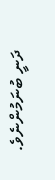ދަނީ ބުނަމުންނެވެ.